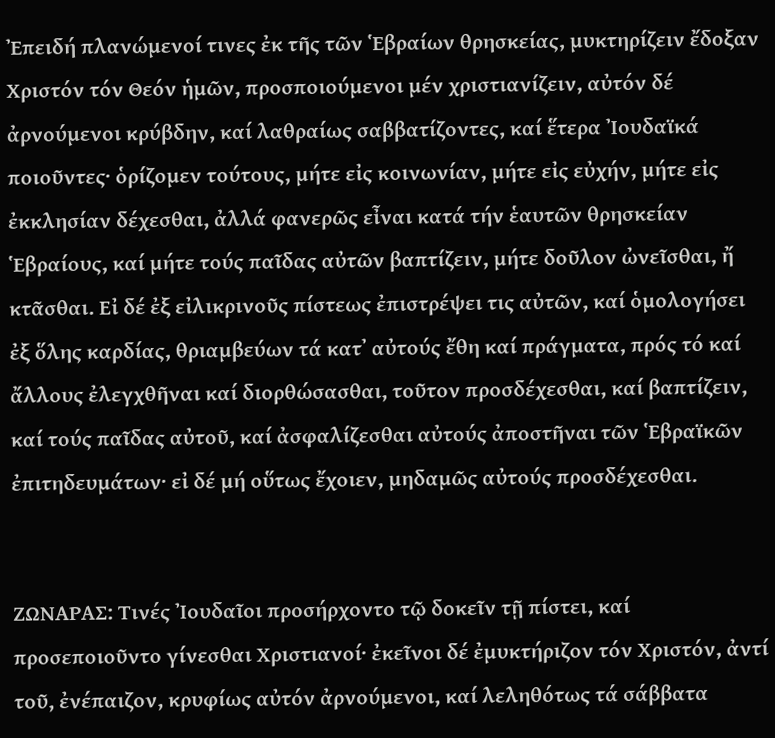Ἐπειδή πλανώμενοί τινες ἐκ τῆς τῶν Ἑβραίων θρησκείας, μυκτηρίζειν ἔδοξαν Χριστόν τόν Θεόν ἡμῶν, προσποιούμενοι μέν χριστιανίζειν, αὐτόν δέ ἀρνούμενοι κρύβδην, καί λαθραίως σαββατίζοντες, καί ἕτερα Ἰουδαϊκά ποιοῦντες· ὁρίζομεν τούτους, μήτε εἰς κοινωνίαν, μήτε εἰς εὐχήν, μήτε εἰς ἐκκλησίαν δέχεσθαι, ἀλλά φανερῶς εἶναι κατά τήν ἑαυτῶν θρησκείαν Ἑβραίους, καί μήτε τούς παῖδας αὐτῶν βαπτίζειν, μήτε δοῦλον ὠνεῖσθαι, ἤ κτᾶσθαι. Εἰ δέ ἐξ εἰλικρινοῦς πίστεως ἐπιστρέψει τις αὐτῶν, καί ὁμολογήσει ἐξ ὅλης καρδίας, θριαμβεύων τά κατ᾿ αὐτούς ἔθη καί πράγματα, πρός τό καί ἄλλους ἐλεγχθῆναι καί διορθώσασθαι, τοῦτον προσδέχεσθαι, καί βαπτίζειν, καί τούς παῖδας αὐτοῦ, καί ἀσφαλίζεσθαι αὐτούς ἀποστῆναι τῶν Ἑβραϊκῶν ἐπιτηδευμάτων· εἰ δέ μή οὕτως ἔχοιεν, μηδαμῶς αὐτούς προσδέχεσθαι.


ΖΩΝΑΡΑΣ: Τινές Ἰουδαῖοι προσήρχοντο τῷ δοκεῖν τῇ πίστει, καί προσεποιοῦντο γίνεσθαι Χριστιανοί∙ ἐκεῖνοι δέ ἐμυκτήριζον τόν Χριστόν, ἀντί τοῦ, ἐνέπαιζον, κρυφίως αὐτόν ἀρνούμενοι, καί λεληθότως τά σάββατα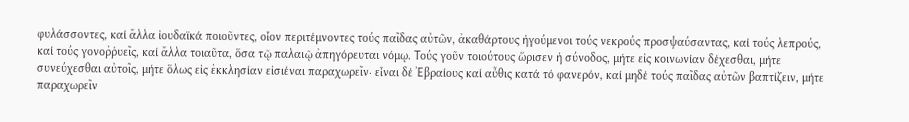φυλάσσοντες, καί ἄλλα ἰουδαϊκά ποιοῦντες, οἷον περιτέμνοντες τούς παῖδας αὐτῶν, ἀκαθάρτους ἡγούμενοι τούς νεκρούς προσψαύσαντας, καί τούς λεπρούς, καί τούς γονοῤῥυεῖς, καί ἄλλα τοιαῦτα, ὅσα τῷ παλαιῷ ἀπηγόρευται νόμῳ. Τούς γοῦν τοιούτους ὥρισεν ἡ σύνοδος, μήτε εἰς κοινωνίαν δέχεσθαι, μήτε συνεύχεσθαι αὐτοῖς, μήτε ὅλως εἰς ἐκκλησίαν εἰσιέναι παραχωρεῖν∙ εἶναι δέ Ἐβραίους καί αὖθις κατά τό φανερόν, καί μηδέ τούς παῖδας αὐτῶν βαπτίζειν, μήτε παραχωρεῖν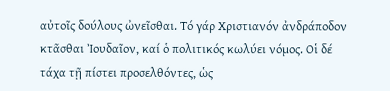αὐτοῖς δούλους ὠνεῖσθαι. Τό γάρ Χριστιανόν ἀνδράποδον κτᾶσθαι Ἰουδαῖον, καί ὁ πολιτικός κωλύει νόμος. Οἱ δέ τάχα τῇ πίστει προσελθόντες, ὡς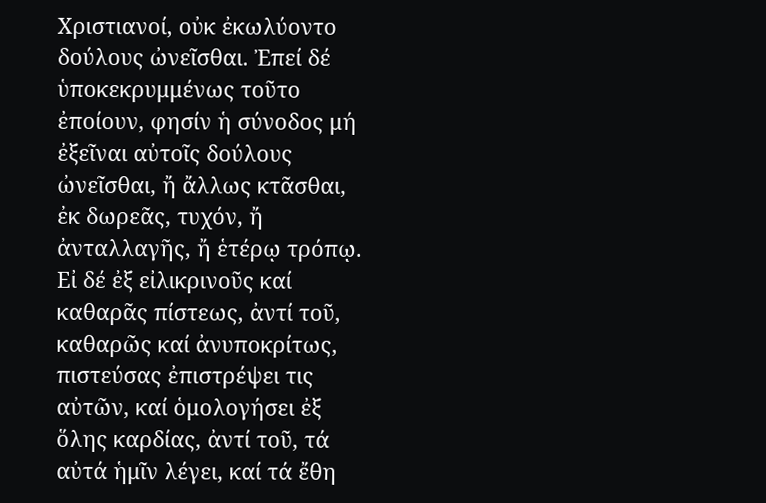Χριστιανοί, οὐκ ἐκωλύοντο δούλους ὠνεῖσθαι. Ἐπεί δέ ὑποκεκρυμμένως τοῦτο ἐποίουν, φησίν ἡ σύνοδος μή ἐξεῖναι αὐτοῖς δούλους ὠνεῖσθαι, ἤ ἄλλως κτᾶσθαι, ἐκ δωρεᾶς, τυχόν, ἤ ἀνταλλαγῆς, ἤ ἑτέρῳ τρόπῳ. Εἰ δέ ἐξ εἰλικρινοῦς καί καθαρᾶς πίστεως, ἀντί τοῦ, καθαρῶς καί ἀνυποκρίτως, πιστεύσας ἐπιστρέψει τις αὐτῶν, καί ὁμολογήσει ἐξ ὅλης καρδίας, ἀντί τοῦ, τά αὐτά ἡμῖν λέγει, καί τά ἔθη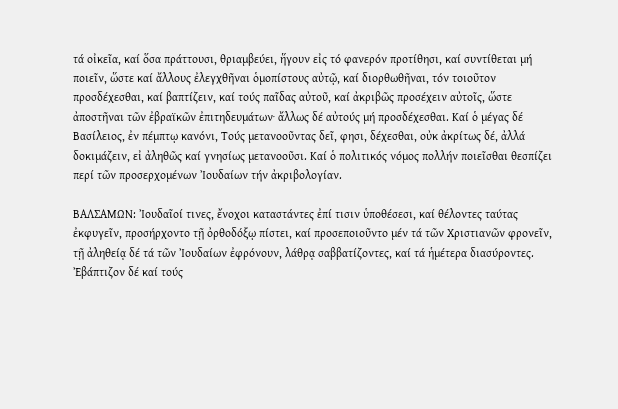τά οἰκεῖα, καί ὅσα πράττουσι, θριαμβεύει, ἥγουν εἰς τό φανερόν προτίθησι, καί συντίθεται μή ποιεῖν, ὥστε καί ἄλλους ἐλεγχθῆναι ὁμοπίστους αὐτῷ, καί διορθωθῆναι, τόν τοιοῦτον προσδέχεσθαι, καί βαπτίζειν, καί τούς παῖδας αὐτοῦ, καί ἀκριβῶς προσέχειν αὐτοῖς, ὥστε ἀποστῆναι τῶν ἐβραϊκῶν ἐπιτηδευμάτων∙ ἄλλως δέ αὐτούς μή προσδέχεσθαι. Καί ὁ μέγας δέ Βασίλειος, ἐν πέμπτῳ κανόνι, Τούς μετανοοῦντας δεῖ, φησι, δέχεσθαι, οὐκ ἀκρίτως δέ, ἀλλά δοκιμάζειν, εἰ ἀληθῶς καί γνησίως μετανοοῦσι. Καί ὁ πολιτικός νόμος πολλήν ποιεῖσθαι θεσπίζει περί τῶν προσερχομένων Ἰουδαίων τήν ἀκριβολογίαν.

ΒΑΛΣΑΜΩΝ: Ἰουδαῖοί τινες, ἔνοχοι καταστάντες ἐπί τισιν ὑποθέσεσι, καί θέλοντες ταύτας ἐκφυγεῖν, προσήρχοντο τῇ ὀρθοδόξῳ πίστει, καί προσεποιοῦντο μέν τά τῶν Χριστιανῶν φρονεῖν, τῇ ἀληθείᾳ δέ τά τῶν Ἰουδαίων ἐφρόνουν, λάθρᾳ σαββατίζοντες, καί τά ἡμέτερα διασύροντες. Ἐβάπτιζον δέ καί τούς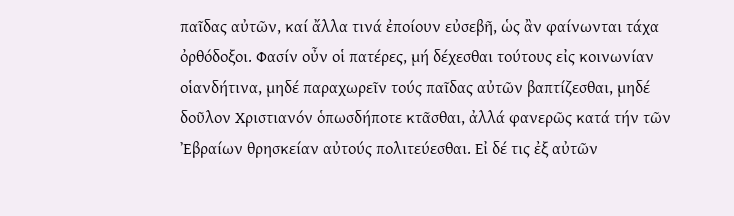παῖδας αὐτῶν, καί ἄλλα τινά ἐποίουν εὐσεβῆ, ὡς ἂν φαίνωνται τάχα ὀρθόδοξοι. Φασίν οὖν οἱ πατέρες, μή δέχεσθαι τούτους εἰς κοινωνίαν οἱανδήτινα, μηδέ παραχωρεῖν τούς παῖδας αὐτῶν βαπτίζεσθαι, μηδέ δοῦλον Χριστιανόν ὁπωσδήποτε κτᾶσθαι, ἀλλά φανερῶς κατά τήν τῶν Ἐβραίων θρησκείαν αὐτούς πολιτεύεσθαι. Εἰ δέ τις ἐξ αὐτῶν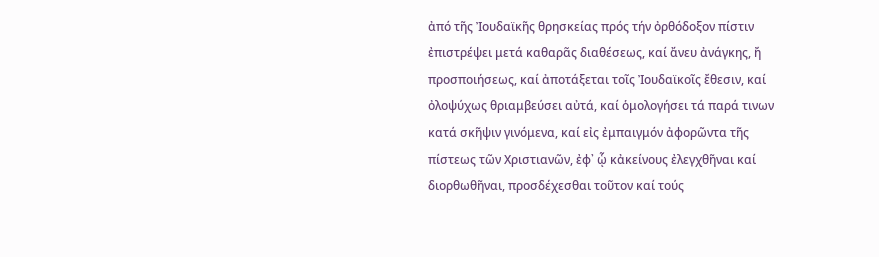ἀπό τῆς Ἰουδαϊκῆς θρησκείας πρός τήν ὀρθόδοξον πίστιν ἐπιστρέψει μετά καθαρᾶς διαθέσεως, καί ἄνευ ἀνάγκης, ἤ προσποιήσεως, καί ἀποτάξεται τοῖς Ἰουδαϊκοῖς ἔθεσιν, καί ὀλοψύχως θριαμβεύσει αὐτά, καί ὁμολογήσει τά παρά τινων κατά σκῆψιν γινόμενα, καί εἰς ἐμπαιγμόν ἀφορῶντα τῆς πίστεως τῶν Χριστιανῶν, ἐφ᾽ ᾧ κἀκείνους ἐλεγχθῆναι καί διορθωθῆναι, προσδέχεσθαι τοῦτον καί τούς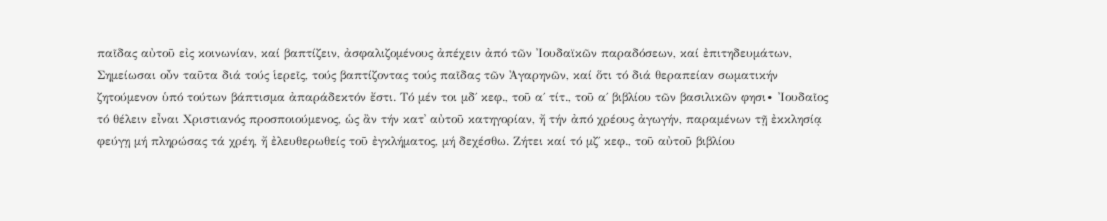παῖδας αὐτοῦ εἰς κοινωνίαν, καί βαπτίζειν, ἀσφαλιζομένους ἀπέχειν ἀπό τῶν Ἰουδαϊκῶν παραδόσεων, καί ἐπιτηδευμάτων, Σημείωσαι οὖν ταῦτα διά τούς ἱερεῖς, τούς βαπτίζοντας τούς παῖδας τῶν Ἀγαρηνῶν, καί ὅτι τό διά θεραπείαν σωματικήν ζητούμενον ὑπό τούτων βάπτισμα ἀπαράδεκτόν ἔστι. Τό μέν τοι μδ΄ κεφ., τοῦ α΄ τίτ., τοῦ α΄ βιβλίου τῶν βασιλικῶν φησι∙ Ἰουδαῖος τό θέλειν εἶναι Χριστιανός προσποιούμενος, ὡς ἂν τήν κατ᾽ αὐτοῦ κατηγορίαν, ἤ τήν ἀπό χρέους ἀγωγήν, παραμένων τῇ ἐκκλησίᾳ φεύγῃ μή πληρώσας τά χρέη, ἤ ἐλευθερωθείς τοῦ ἐγκλήματος, μή δεχέσθω. Ζήτει καί τό μζ΄ κεφ., τοῦ αὐτοῦ βιβλίου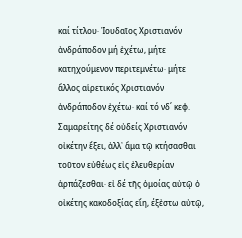καί τίτλου∙ Ἰουδαῖος Χριστιανόν ἀνδράποδον μή ἐχέτω, μήτε κατηχούμενον περιτεμνέτω∙ μήτε ἄλλος αἱρετικός Χριστιανόν ἀνδράποδον ἐχέτω∙ καί τό νδ΄ κεφ. Σαμαρείτης δέ οὐδείς Χριστιανόν οἰκέτην ἕξει, ἀλλ᾽ ἅμα τῷ κτήσασθαι τοῦτον εὐθέως εἰς ἐλευθερίαν ἁρπάζεσθαι∙ εἰ δέ τῆς ὁμοίας αὐτῷ ὀ οἰκέτης κακοδοξίας εἴη, έξἐστω αὐτῷ,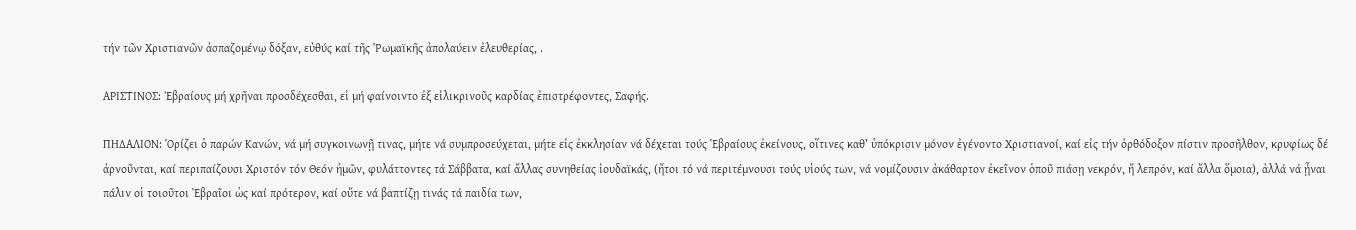τήν τῶν Χριστιανῶν ἀσπαζομένῳ δόξαν, εὐθύς καί τῆς Ῥωμαϊκῆς ἀπολαύειν ἐλευθερίας, .

ΑΡΙΣΤΙΝΟΣ: Ἐβραίους μή χρῆναι προσδέχεσθαι, εἰ μή φαίνοιντο ἐξ εἰλικρινοῦς καρδίας ἐπιστρέφοντες, Σαφής.

ΠΗΔΑΛΙΟΝ: Ὁρίζει ὁ παρών Κανών, νά μή συγκοινωνῇ τινας, μήτε νά συμπροσεύχεται, μήτε εἰς ἐκκλησίαν νά δέχεται τούς Ἑβραίους ἐκείνους, οἵτινες καθ’ ὑπόκρισιν μόνον ἐγένοντο Χριστιανοί, καί εἰς τήν ὀρθόδοξον πίστιν προσῆλθον, κρυφίως δέ ἀρνοῦνται, καί περιπαίζουσι Χριστόν τόν Θεόν ἡμῶν, φυλάττοντες τά Σάββατα, καί ἄλλας συνηθείας ἰουδαϊκάς, (ἤτοι τό νά περιτέμνουσι τούς υἱούς των, νά νομίζουσιν ἀκάθαρτον ἐκεῖνον ὁποῦ πιάσῃ νεκρόν, ἤ λεπρόν, καί ἄλλα ὅμοια), ἀλλά νά ᾖναι πάλιν οἱ τοιοῦτοι Ἑβραῖοι ὡς καί πρότερον, καί οὔτε νά βαπτίζῃ τινάς τά παιδία των,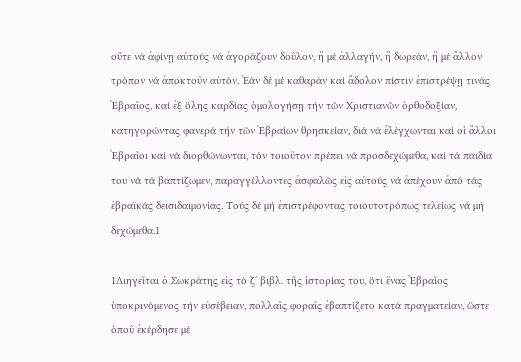οὔτε νά ἀφίνῃ αὐτούς νά ἀγοράζουν δοῦλον, ἤ μέ ἀλλαγήν, ἤ δωρεάν, ἤ μέ ἄλλον τρόπον νά ἀποκτοῦν αὐτόν. Ἐάν δέ μέ καθαράν καί ἄδολον πίστιν ἐπιστρέψῃ τινάς Ἑβραῖος, καί ἐξ ὅλης καρδίας ὁμολογήσῃ τήν τῶν Χριστιανῶν ὀρθοδοξίαν, κατηγορώντας φανερά τήν τῶν Ἑβραίων θρησκείαν, διά νά ἐλέγχωνται καί οἱ ἄλλοι Ἑβραῖοι καί νά διορθώνωνται, τόν τοιοῦτον πρέπει νά προσδεχώμεθα, καί τά παιδία του νά τά βαπτίζωμεν, παραγγέλλοντες ἀσφαλῶς εἰς αὐτούς νά ἀπέχουν ἀπό τάς ἑβραϊκάς δεισιδαιμονίας. Τούς δέ μή ἐπιστρέφοντας τοιουτοτρόπως τελείως νά μή δεχώμεθα.1

1Διηγεῖται ὁ Σωκράτης εἰς τό ζ΄ βιβλ. τῆς ἱστορίας του, ὅτι ἕνας Ἑβραῖος ὑποκρινόμενος τήν εὐσέβειαν, πολλαῖς φοραῖς ἐβαπτίζετο κατά πραγματείαν, ὥστε ὁποῦ ἐκέρδησε μέ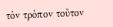τόν τρόπον τοῦτον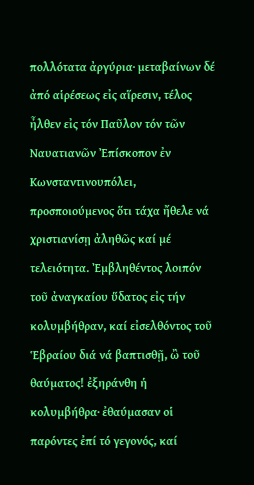πολλότατα ἀργύρια∙ μεταβαίνων δέ ἀπό αἱρέσεως εἰς αἵρεσιν, τέλος ἦλθεν εἰς τόν Παῦλον τόν τῶν Ναυατιανῶν Ἐπίσκοπον ἐν Κωνσταντινουπόλει, προσποιούμενος ὅτι τάχα ἤθελε νά χριστιανίσῃ ἀληθῶς καί μέ τελειότητα. Ἐμβληθέντος λοιπόν τοῦ ἀναγκαίου ὕδατος εἰς τήν κολυμβήθραν, καί εἰσελθόντος τοῦ Ἑβραίου διά νά βαπτισθῇ, ὢ τοῦ θαύματος! ἐξηράνθη ἡ κολυμβήθρα∙ ἐθαύμασαν οἱ παρόντες ἐπί τό γεγονός, καί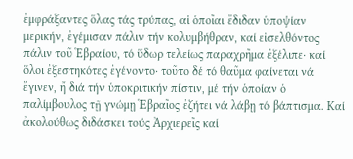ἐμφράξαντες ὅλας τάς τρύπας, αἱ ὁποῖαι ἔδιδαν ὑποψίαν μερικήν, ἐγέμισαν πάλιν τήν κολυμβήθραν, καί εἰσελθόντος πάλιν τοῦ Ἑβραίου, τό ὕδωρ τελείως παραχρῆμα ἐξέλιπε∙ καί ὅλοι ἐξεστηκότες ἐγένοντο∙ τοῦτο δέ τό θαῦμα φαίνεται νά ἔγινεν, ἤ διά τήν ὑποκριτικήν πίστιν, μέ τήν ὁποίαν ὁ παλίμβουλος τῇ γνώμῃ Ἑβραῖος ἐζήτει νά λάβῃ τό βάπτισμα. Καί ἀκολούθως διδάσκει τούς Ἀρχιερεῖς καί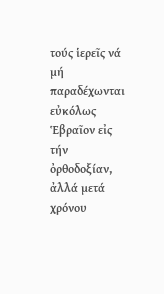τούς ἱερεῖς νά μή παραδέχωνται εὐκόλως Ἑβραῖον εἰς τήν ὀρθοδοξίαν, ἀλλά μετά χρόνου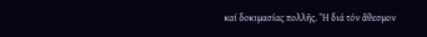καί δοκιμασίας πολλῆς. Ἢ διά τόν ἄθεσμον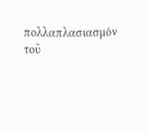πολλαπλασιασμόν τοῦ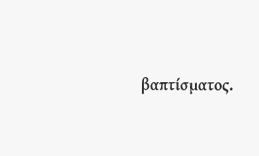βαπτίσματος.